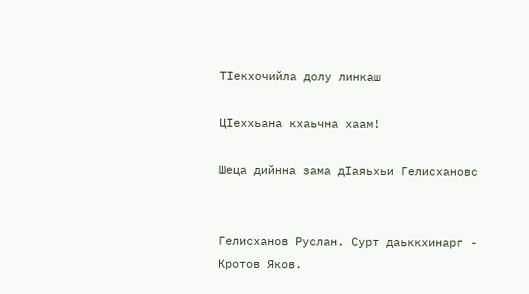ТIекхочийла долу линкаш

ЦIеххьана кхаьчна хаам!

Шеца дийнна зама дIаяьхьи Гелисхановс


Гелисханов Руслан. Сурт даьккхинарг - Кротов Яков.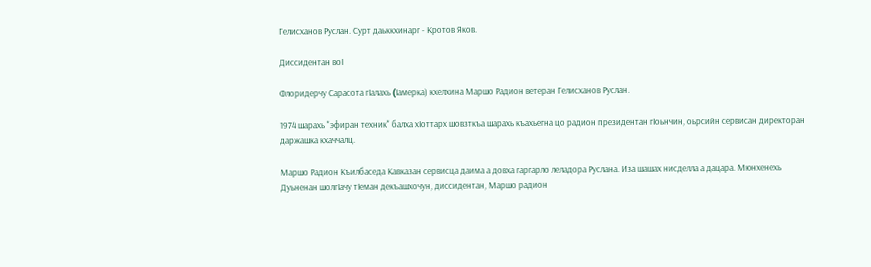Гелисханов Руслан. Сурт даьккхинарг - Кротов Яков.

Диссидентан воI

Флоридерчу Сарасота гIалахь (Iамерка) кхелхина Маршо Радион ветеран Гелисханов Руслан.

1974 шарахь "эфиран техник" балха хIоттарх шовзткъа шарахь къахьегна цо радион президентан гIоьнчин, оьрсийн сервисан директоран даржашка кхаччалц.

Маршо Радион Къилбаседа Кавказан сервисца даима а довха гаргарло леладора Руслана. Иза шашах нисделла а дацара. Мюнхенехь Дуьненан шолгIачу тIеман декъашхочун, диссидентан, Маршо радион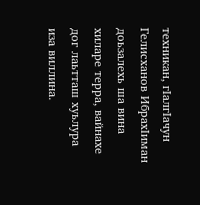техникан, гIалгIачун Гелисханов ИбрахIиман доьзалехь ша вина хиларе терра, вайнахе дог лаьтташ хуьлура иза виллина.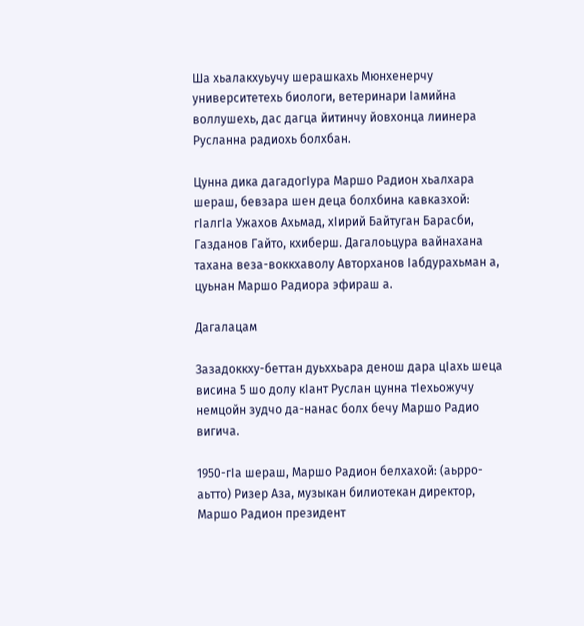Ша хьалакхуьучу шерашкахь Мюнхенерчу университетехь биологи, ветеринари Iамийна воллушехь, дас дагца йитинчу йовхонца лиинера Русланна радиохь болхбан.

Цунна дика дагадогIура Маршо Радион хьалхара шераш, бевзара шен деца болхбина кавказхой: гIалгIа Ужахов Ахьмад, хIирий Байтуган Барасби, Газданов Гайто, кхиберш. Дагалоьцура вайнахана тахана веза-воккхаволу Авторханов Iабдурахьман а, цуьнан Маршо Радиора эфираш а.

Дагалацам

Зазадоккху-беттан дуьххьара денош дара цIахь шеца висина 5 шо долу кIант Руслан цунна тIехьожучу немцойн зудчо да-нанас болх бечу Маршо Радио вигича.

1950-гIа шераш, Маршо Радион белхахой: (аьрро-аьтто) Ризер Аза, музыкан билиотекан директор, Маршо Радион президент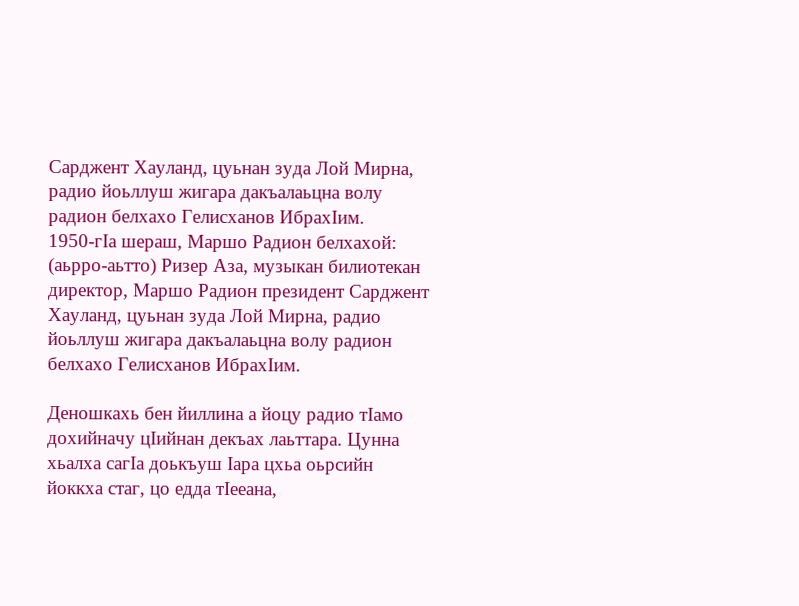Сарджент Хауланд, цуьнан зуда Лой Мирна, радио йоьллуш жигара дакъалаьцна волу радион белхахо Гелисханов ИбрахIим.
1950-гIа шераш, Маршо Радион белхахой: (аьрро-аьтто) Ризер Аза, музыкан билиотекан директор, Маршо Радион президент Сарджент Хауланд, цуьнан зуда Лой Мирна, радио йоьллуш жигара дакъалаьцна волу радион белхахо Гелисханов ИбрахIим.

Деношкахь бен йиллина а йоцу радио тIамо дохийначу цIийнан декъах лаьттара. Цунна хьалха сагIа доькъуш Iара цхьа оьрсийн йоккха стаг, цо едда тIееана,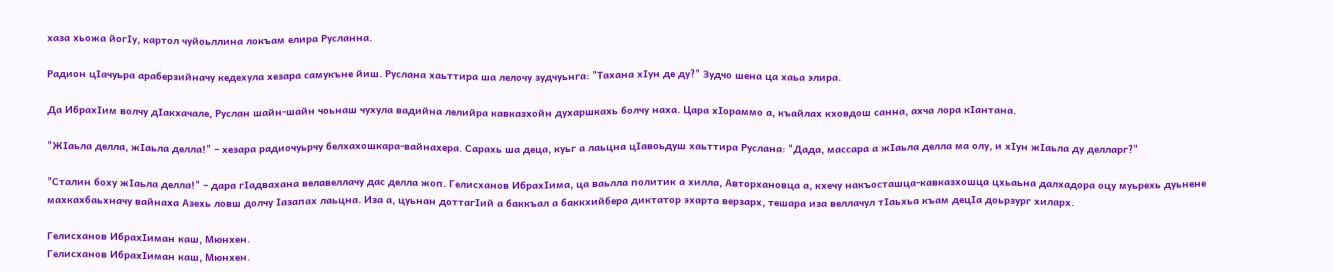хаза хьожа йогIу, картол чуйоьллина локъам елира Русланна.

Радион цIачуьра араберзийначу кедехула хезара самукъне йиш. Руслана хаьттира ша лелочу зудчуьнга: "Тахана хIун де ду?" Зудчо шена ца хаьа элира.

Да ИбрахIим волчу дIакхачале, Руслан шайн-шайн чоьнаш чухула вадийна лелийра кавказхойн духаршкахь болчу наха. Цара хIораммо а, къайлах кховдош санна, ахча лора кIантана.

"ЖIаьла делла, жIаьла делла!" – хезара радиочуьрчу белхахошкара-вайнахера. Сарахь ша деца, куьг а лаьцна цIавоьдуш хаьттира Руслана: "Дада, массара а жIаьла делла ма олу, и хIун жIаьла ду делларг?"

"Сталин боху жIаьла делла!" – дара гIадвахана велавеллачу дас делла жоп. Гелисханов ИбрахIима, ца ваьлла политик а хилла, Авторхановца а, кхечу накъосташца-кавказхошца цхьаьна далхадора оцу муьрехь дуьнене махкахбаьхначу вайнаха Азехь ловш долчу Iазапах лаьцна. Иза а, цуьнан доттагIий а баккъал а баккхийбера диктатор эхарта верзарх, тешара иза веллачул тIаьхьа къам децIа доьрзург хиларх.

Гелисханов ИбрахIиман каш, Мюнхен.
Гелисханов ИбрахIиман каш, Мюнхен.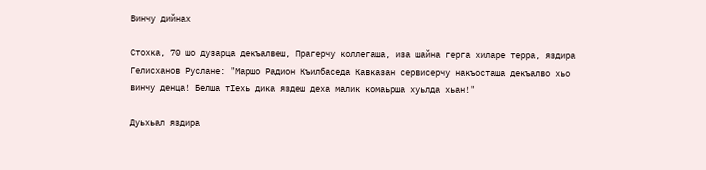Винчу дийнах

Стохка, 70 шо дузарца декъалвеш, Прагерчу коллегаша, иза шайна герга хиларе терра, яздира Гелисханов Руслане: "Маршо Радион Къилбаседа Кавказан сервисерчу накъосташа декъалво хьо винчу денца! Белша тIехь дика яздеш деха малик комаьрша хуьлда хьан!"

Дуьхьал яздира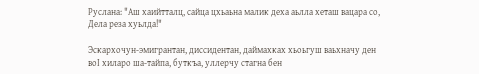Руслана: "Аш хаийтталц, сайца цхьаьна малик деха аьлла хеташ вацара со, Дела реза хуьлда!"

Эскархочун-эмигрантан, диссидентан, даймахках хьоьгуш ваьхначу ден воI хиларо ша-тайпа, буткъа, уллерчу стагна бен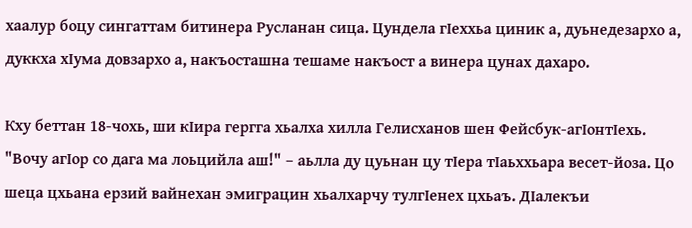хаалур боцу сингаттам битинера Русланан сица. Цундела гIеххьа циник а, дуьнедезархо а, дуккха хIума довзархо а, накъосташна тешаме накъост а винера цунах дахаро.

Кху беттан 18-чохь, ши кIира гергга хьалха хилла Гелисханов шен Фейсбук-агIонтIехь. "Вочу агIор со дага ма лоьцийла аш!" – аьлла ду цуьнан цу тIера тIаьххьара весет-йоза. Цо шеца цхьана ерзий вайнехан эмиграцин хьалхарчу тулгIенех цхьаъ. ДIалекъи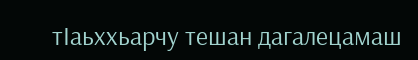тIаьххьарчу тешан дагалецамаш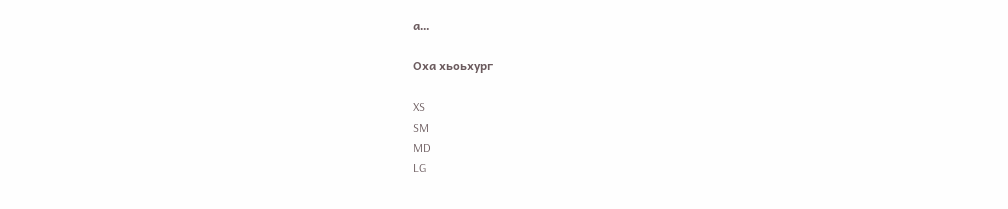а…

Оха хьоьхург

XS
SM
MD
LG